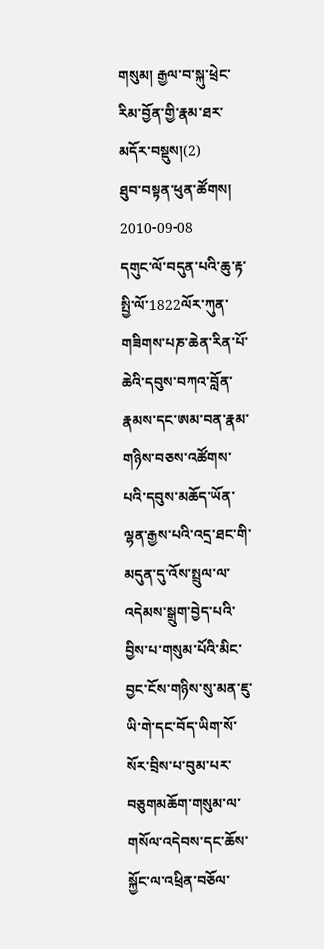གསུམ། རྒྱལ་བ་སྐུ་ཕྲེང་རིམ་བྱོན་གྱི་རྣམ་ཐར་མདོར་བསྡུས།(2)
ཐུབ་བསྟན་ཕུན་ཚོགས།        2010-09-08
དགུང་ལོ་བདུན་པའི་ཆུ་རྟ་ སྤྱི་ལོ་1822ལོར་ཀུན་གཟིགས་པཎ་ཆེན་རིན་པོ་ཆེའི་དབུས་བཀའ་བློན་རྣམས་དང་ཨམ་བན་རྣམ་གཉིས་བཅས་འཚོགས་པའི་དབུས་མཆོད་ཡོན་ལྷན་རྒྱས་པའི་འདྲ་ཐང་གི་མདུན་དུ་འོས་སྤྲུལ་ལ་འདེམས་སྒྲུག་བྱེད་པའི་བྱིས་པ་གསུམ་པོའི་མིང་བྱང་ངོས་གཉིས་སུ་མན་ཇུ་ཡི་གེ་དང་བོད་ཡིག་སོ་སོར་བྲིས་པ་བུམ་པར་བཅུགམཆོག་གསུམ་ལ་གསོལ་འདེབས་དང་ཆོས་སྐྱོང་ལ་འཕྲིན་བཅོལ་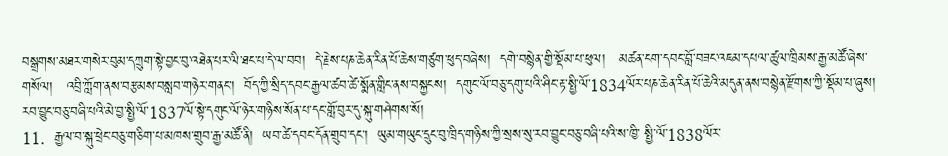བསྒྲགས་མཐར་གསེར་བུམ་དཀྲུག་སྟེ་བྱང་བུ་འཐེན་པར་ལི་ཐང་པ་དེ་ལ་བབ།  དེ་རྗེས་པཎ་ཆེན་རིན་པོ་ཆེས་གཙུག་ཕུད་བཞེས།  དགེ་བསྙེན་གྱི་སྡོམ་པ་ཕུལ།   མཚན་ངག་དབང་བློ་བཟང་འཇམ་དཔལ་ཚུལ་ཁྲིམས་རྒྱ་མཚོ་ཞེས་གསོལ།   འབྲི་ཀློག་ནས་བརྩམས་བསླབ་གཉེར་གནང་།  བོད་ཀྱི་སྲིད་དབང་རྒྱལ་ཚབ་ཚེ་སྨོན་གླིང་ནས་བསྐྱངས།  དགུང་ལོ་བཅུ་དགུ་པའི་ཤིང་རྟ་སྤྱི་ལོ་1834ལོར་པཎ་ཆེན་རིན་པོ་ཆེའི་མདུན་ནས་བསྙེན་རྫོགས་ཀྱི་སྡོམ་པ་ཞུས།  རབ་བྱུང་བཅུ་བཞི་པའི་མེ་བྱ་སྤྱི་ལོ་1837ལོ་སྟེ་དགུང་ལོ་ཉེར་གཉིས་སོན་པ་དང་གློ་བུར་དུ་སྐུ་གཤེགས་སོ།
11.  རྒྱལ་བ་སྐུ་ཕྲེང་བཅུ་གཅིག་པ་མཁས་གྲུབ་རྒྱ་མཚོ་ནི།  ཡབ་ཚེ་དབང་དོན་གྲུབ་དང་།  ཡུམ་གཡུང་དྲུང་བུ་ཁྲིད་གཉིས་ཀྱི་སྲས་སུ་རབ་བྱུང་བཅུ་བཞི་པའི་ས་ཁྱི་ སྤྱི་ལོ་1838ལོར་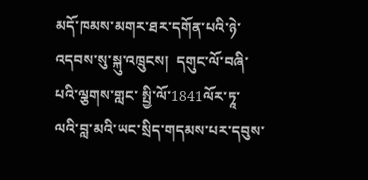མདོ་ཁམས་མགར་ཐར་དགོན་པའི་ཉེ་འདབས་སུ་སྐུ་འཁྲུངས།  དགུང་ལོ་བཞི་པའི་ལྕགས་གླང་ སྤྱི་ལོ་1841ལོར་ཏཱ་ལའི་བླ་མའི་ཡང་སྲིད་གདམས་པར་དབུས་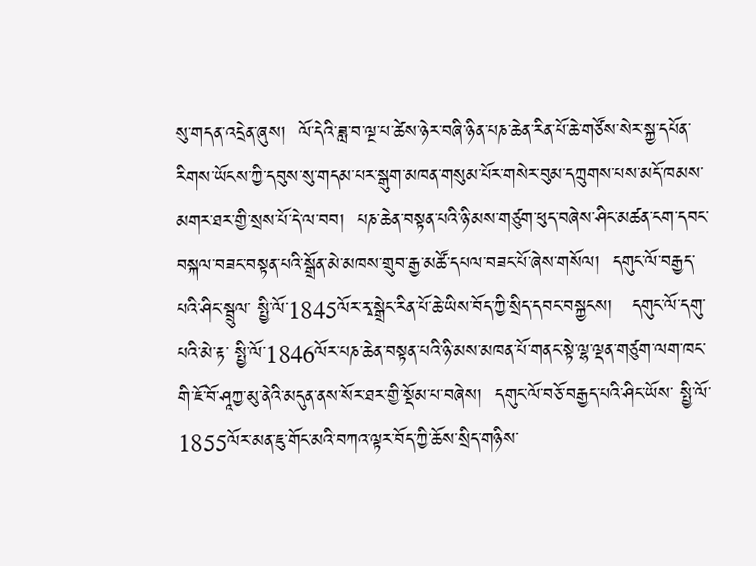སུ་གདན་འདྲེན་ཞུས།  ལོ་དེའི་ཟླ་བ་ལྔ་པ་ཚེས་ཉེར་བཞི་ཉིན་པཎ་ཆེན་རིན་པོ་ཆེ་གཙོས་སེར་སྐྱ་དཔོན་རིགས་ཡོངས་ཀྱི་དབུས་སུ་གདམ་པར་སྒུག་མཁན་གསུམ་པོར་གསེར་བུམ་དཀྲུགས་པས་མདོ་ཁམས་མགར་ཐར་གྱི་སྲས་པོ་དེ་ལ་བབ།  པཎ་ཆེན་བསྟན་པའི་ཉི་མས་གཙུག་ཕུད་བཞེས་ཤིང་མཚན་ངག་དབང་བསྐལ་བཟང་བསྟན་པའི་སྒྲོན་མེ་མཁས་གྲུབ་རྒྱ་མཚོ་དཔལ་བཟང་པོ་ཞེས་གསོལ།  དགུང་ལོ་བརྒྱད་པའི་ཤིང་སྦྲུལ་ སྤྱི་ལོ་1845ལོར་རྭ་སྒྲེང་རིན་པོ་ཆེ་ཡིས་བོད་ཀྱི་སྲིད་དབང་བསྐྱངས།   དགུང་ལོ་དགུ་པའི་མེ་རྟ་ སྤྱི་ལོ་1846ལོར་པཎ་ཆེན་བསྟན་པའི་ཉི་མས་མཁན་པོ་གནང་སྟེ་ལྷ་ལྡན་གཙུག་ལག་ཁང་གི་ཇོ་བོ་ཤཱཀྱ་མུ་ནེའི་མདུན་ནས་སོར་ཐར་གྱི་སྡོམ་པ་བཞེས།  དགུང་ལོ་བཅོ་བརྒྱད་པའི་ཤིང་ཡོས་ སྤྱི་ལོ་1855ལོར་མན་ཇུ་གོང་མའི་བཀའ་ལྟར་བོད་ཀྱི་ཆོས་སྲིད་གཉིས་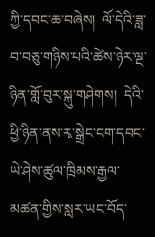ཀྱི་དབང་ཆ་བཞེས།  ལོ་དེའི་ཟླ་བ་བཅུ་གཉིས་པའི་ཚེས་ཉེར་ལྔ་ཉིན་གློ་བུར་སྐུ་གཤེགས།  དེའི་ཕྱི་ཉིན་ནས་རྭ་སྒྲེང་ངག་དབང་ཡེ་ཤེས་ཚུལ་ཁྲིམས་རྒྱལ་མཚན་གྱིས་སླར་ཡང་བོད་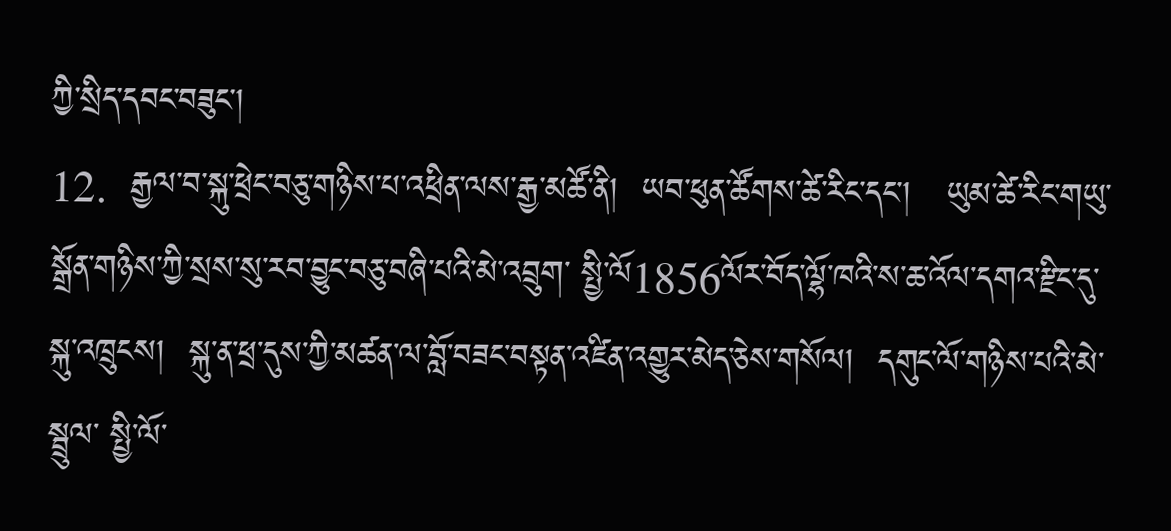ཀྱི་སྲིད་དབང་བཟུང་།
12.  རྒྱལ་བ་སྐུ་ཕྲེང་བཅུ་གཉིས་པ་འཕྲིན་ལས་རྒྱ་མཚོ་ནི།  ཡབ་ཕུན་ཚོགས་ཚེ་རིང་དང་།   ཡུམ་ཚེ་རིང་གཡུ་སྒྲོན་གཉིས་ཀྱི་སྲས་སུ་རབ་བྱུང་བཅུ་བཞི་པའི་མེ་འབྲུག་ སྤྱི་ལོ1856ལོར་བོད་ལྷོ་ཁའི་ས་ཆ་འོལ་དགའ་རྫིང་དུ་སྐུ་འཁྲུངས།  སྐུ་ན་ཕྲ་དུས་ཀྱི་མཚན་ལ་བློ་བཟང་བསྟན་འཛིན་འགྱུར་མེད་ཅེས་གསོལ།  དགུང་ལོ་གཉིས་པའི་མེ་སྦྲུལ་ སྤྱི་ལོ་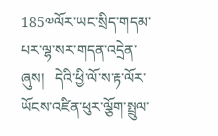185༧ལོར་ཡང་སྲིད་གདམ་པར་ལྷ་སར་གདན་འདྲེན་ཞུས།   དེའི་ཕྱི་ལོ་ས་རྟ་ལོར་ཡོངས་འཛིན་ཕུར་ལྕོག་སྤྲུལ་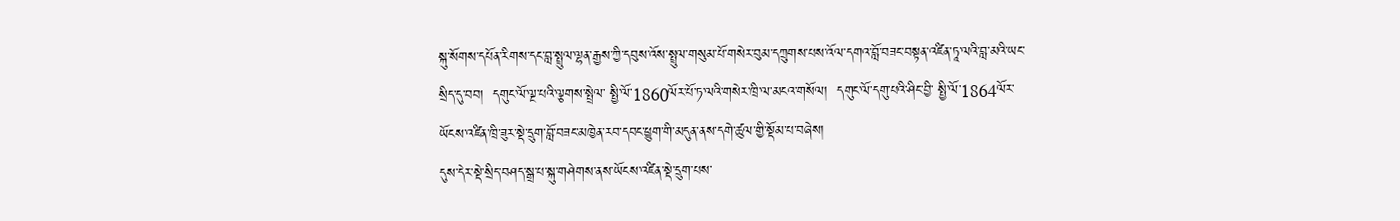སྐུ་སོགས་དཔོན་རིགས་དང་བླ་སྤྲུལ་ལྷན་རྒྱས་ཀྱི་དབུས་འོས་སྤྲུལ་གསུམ་པོ་གསེར་བུམ་དཀྲུགས་པས་འོལ་དགའ་བློ་བཟང་བསྟན་འཛིན་ཏཱ་ལའི་བླ་མའི་ཡང་སྲིད་དུ་བབ།  དགུང་ལོ་ལྔ་པའི་ལྕགས་སྤྲེལ་ སྤྱི་ལོ་1860ལོར་པོ་ཏ་ལའི་གསེར་ཁྲི་ལ་མངའ་གསོལ།  དགུང་ལོ་དགུ་པའི་ཤིང་བྱི་ སྤྱི་ལོ་1864ལོར་ཡོངས་འཛིན་ཁྲི་ཟུར་སྡེ་དྲུག་བློ་བཟང་མཁྱེན་རབ་དབང་ཕྱུག་གི་མདུན་ནས་དགེ་ཚུལ་གྱི་སྡོམ་པ་བཞེས།
དུས་དེར་སྡེ་སྲིད་བཤད་སྒྲ་པ་སྐུ་གཤེགས་ནས་ཡོངས་འཛིན་སྡེ་དྲུག་པས་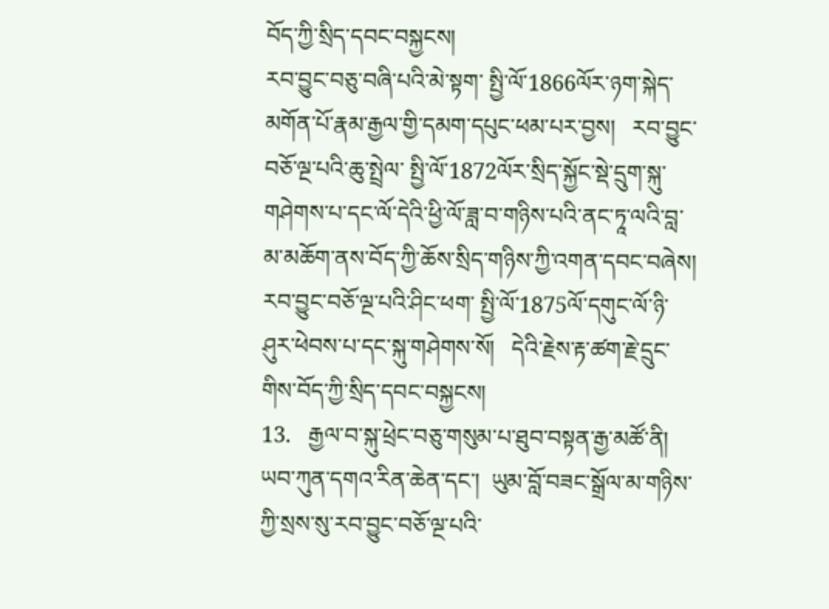བོད་ཀྱི་སྲིད་དབང་བསྐྱངས།
རབ་བྱུང་བཅུ་བཞི་པའི་མེ་སྟག་ སྤྱི་ལོ་1866ལོར་ཉག་སྐེད་མགོན་པོ་རྣམ་རྒྱལ་གྱི་དམག་དཔུང་ཕམ་པར་བྱས།   རབ་བྱུང་བཅོ་ལྔ་པའི་ཆུ་སྤྲེལ་ སྤྱི་ལོ་1872ལོར་སྲིད་སྐྱོང་སྡེ་དྲུག་སྐུ་གཤེགས་པ་དང་ལོ་དེའི་ཕྱི་ལོ་ཟླ་བ་གཉིས་པའི་ནང་ཏཱ་ལའི་བླ་མ་མཆོག་ནས་བོད་ཀྱི་ཆོས་སྲིད་གཉིས་ཀྱི་འགན་དབང་བཞེས།  རབ་བྱུང་བཅོ་ལྔ་པའི་ཤིང་ཕག་ སྤྱི་ལོ་1875ལོ་དགུང་ལོ་ཉི་ཤུར་ཕེབས་པ་དང་སྐུ་གཤེགས་སོ།   དེའི་རྗེས་རྟ་ཚག་རྗེ་དྲུང་གིས་བོད་ཀྱི་སྲིད་དབང་བསྐྱངས།
13.   རྒྱལ་བ་སྐུ་ཕྲེང་བཅུ་གསུམ་པ་ཐུབ་བསྟན་རྒྱ་མཚོ་ནི།   ཡབ་ཀུན་དགའ་རིན་ཆེན་དང་།  ཡུམ་བློ་བཟང་སྒྲོལ་མ་གཉིས་ཀྱི་སྲས་སུ་རབ་བྱུང་བཅོ་ལྔ་པའི་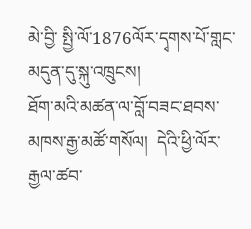མེ་བྱི་ སྤྱི་ལོ་1876ལོར་དྭགས་པོ་གླང་མདུན་དུ་སྐུ་འཁྲུངས།
ཐོག་མའི་མཚན་ལ་བློ་བཟང་ཐབས་མཁས་རྒྱ་མཚོ་གསོལ།  དེའི་ཕྱི་ལོར་རྒྱལ་ཚབ་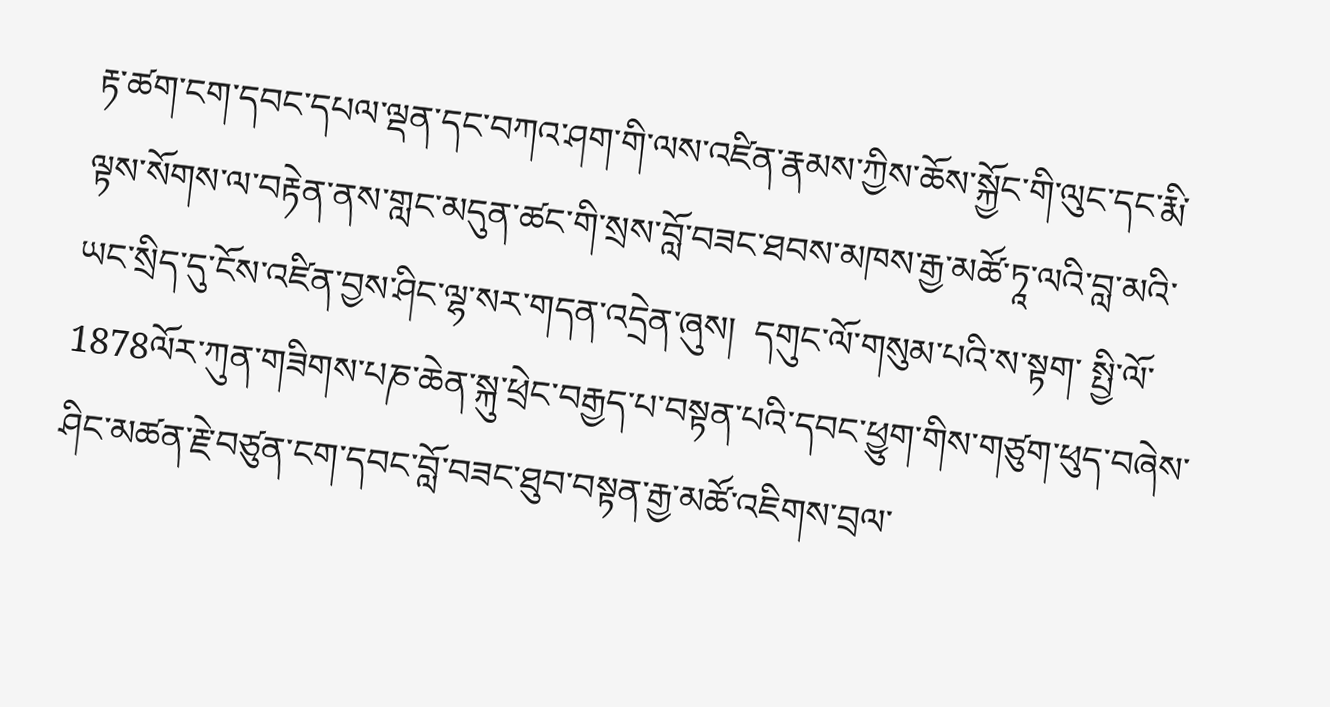རྟ་ཚག་ངག་དབང་དཔལ་ལྡན་དང་བཀའ་ཤག་གི་ལས་འཛིན་རྣམས་ཀྱིས་ཆོས་སྐྱོང་གི་ལུང་དང་རྨི་ལྟས་སོགས་ལ་བརྟེན་ནས་གླང་མདུན་ཚང་གི་སྲས་བློ་བཟང་ཐབས་མཁས་རྒྱ་མཚོ་ཏཱ་ལའི་བླ་མའི་ཡང་སྲིད་དུ་ངོས་འཛིན་བྱས་ཤིང་ལྷ་སར་གདན་འདྲེན་ཞུས།  དགུང་ལོ་གསུམ་པའི་ས་སྟག་ སྤྱི་ལོ་1878ལོར་ཀུན་གཟིགས་པཎ་ཆེན་སྐུ་ཕྲེང་བརྒྱད་པ་བསྟན་པའི་དབང་ཕྱུག་གིས་གཙུག་ཕུད་བཞེས་ཤིང་མཚན་རྗེ་བཙུན་ངག་དབང་བློ་བཟང་ཐུབ་བསྟན་རྒྱ་མཚོ་འཇིགས་བྲལ་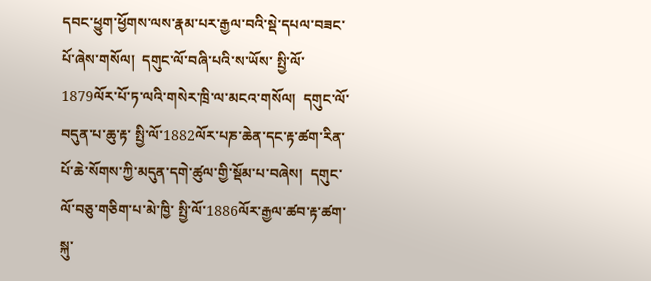དབང་ཕྱུག་ཕྱོགས་ལས་རྣམ་པར་རྒྱལ་བའི་སྡེ་དཔལ་བཟང་པོ་ཞེས་གསོལ།  དགུང་ལོ་བཞི་པའི་ས་ཡོས་ སྤྱི་ལོ་1879ལོར་པོ་ཏ་ལའི་གསེར་ཁྲི་ལ་མངའ་གསོལ།  དགུང་ལོ་བདུན་པ་ཆུ་རྟ་ སྤྱི་ལོ་1882ལོར་པཎ་ཆེན་དང་རྟ་ཚག་རིན་པོ་ཆེ་སོགས་ཀྱི་མདུན་དགེ་ཚུལ་གྱི་སྡོམ་པ་བཞེས།  དགུང་ལོ་བཅུ་གཅིག་པ་མེ་ཁྱི་ སྤྱི་ལོ་1886ལོར་རྒྱལ་ཚབ་རྟ་ཚག་སྐུ་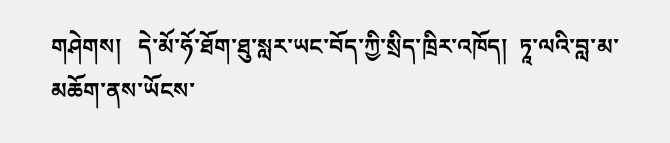གཤེགས།   དེ་མོ་ཧོ་ཐོག་ཐུ་སླར་ཡང་བོད་ཀྱི་སྲིད་ཁྲིར་འཁོད།  ཏཱ་ལའི་བླ་མ་མཆོག་ནས་ཡོངས་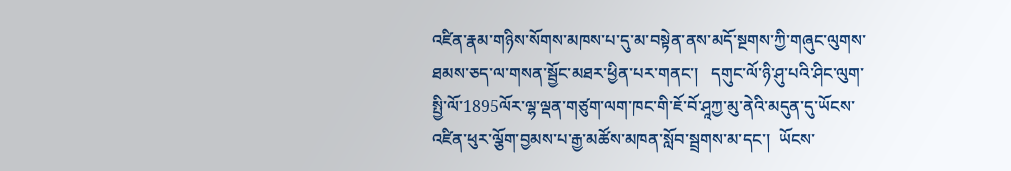འཛིན་རྣམ་གཉིས་སོགས་མཁས་པ་དུ་མ་བསྟེན་ནས་མདོ་སྔགས་ཀྱི་གཞུང་ལུགས་ཐམས་ཅད་ལ་གསན་སྦྱོང་མཐར་ཕྱིན་པར་གནང་།   དགུང་ལོ་ཉི་ཤུ་པའི་ཤིང་ལུག་ སྤྱི་ལོ་1895ལོར་ལྷ་ལྡན་གཙུག་ལག་ཁང་གི་ཇོ་བོ་ཤཱཀྱ་མུ་ནེའི་མདུན་དུ་ཡོངས་འཛིན་ཕུར་ལྕོག་བྱམས་པ་རྒྱ་མཚོས་མཁན་སློབ་སྦྲགས་མ་དང་།  ཡོངས་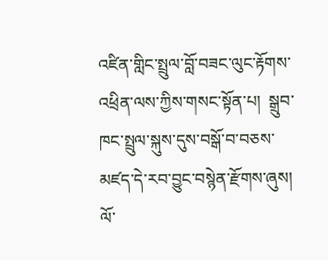འཛིན་གླིང་སྤྲུལ་བློ་བཟང་ལུང་རྟོགས་འཕྲིན་ལས་ཀྱིས་གསང་སྟོན་པ།  སྒྲུབ་ཁང་སྤྲུལ་སྐུས་དུས་བསྒོ་བ་བཅས་མཛད་དེ་རབ་བྱུང་བསྙེན་རྫོགས་ཞུས།  ལོ་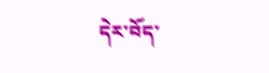དེར་བོད་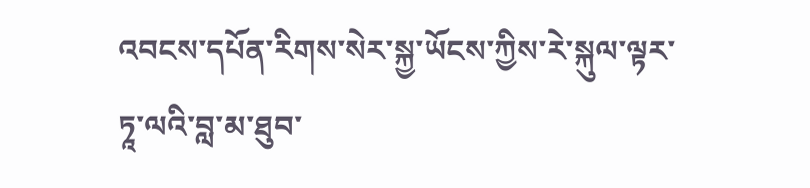འབངས་དཔོན་རིགས་སེར་སྐྱ་ཡོངས་ཀྱིས་རེ་སྐུལ་ལྟར་ཏཱ་ལའི་བླ་མ་ཐུབ་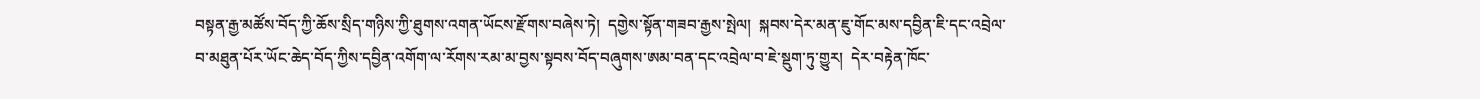བསྟན་རྒྱ་མཚོས་བོད་ཀྱི་ཆོས་སྲིད་གཉིས་ཀྱི་ཐུགས་འགན་ཡོངས་རྫོགས་བཞེས་ཏེ།  དགྱེས་སྟོན་གཟབ་རྒྱས་སྤེལ།  སྐབས་དེར་མན་ཇུ་གོང་མས་དབྱིན་ཇི་དང་འབྲེལ་བ་མཐུན་པོར་ཡོང་ཆེད་བོད་ཀྱིས་དབྱིན་འགོག་ལ་རོགས་རམ་མ་བྱས་སྟབས་བོད་བཞུགས་ཨམ་བན་དང་འབྲེལ་བ་ཇེ་སྡུག་ཏུ་གྱུར།  དེར་བརྟེན་ཁོང་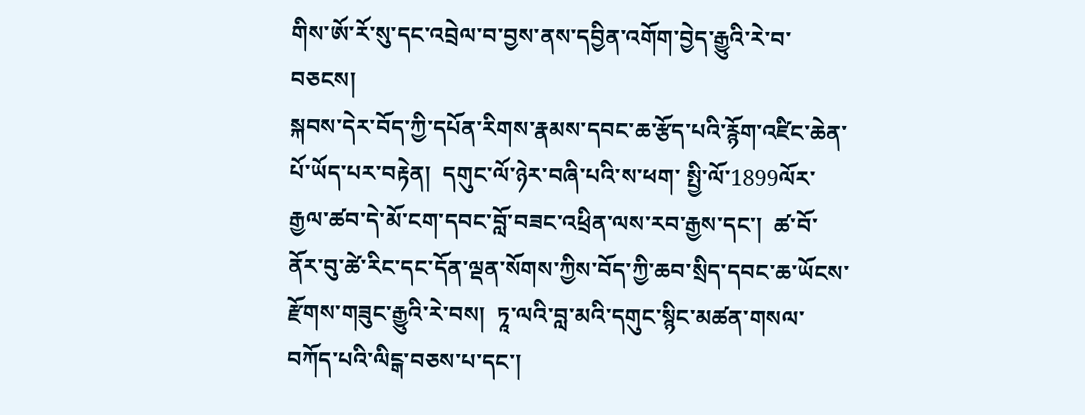གིས་ཨོ་རོ་སུ་དང་འབྲེལ་བ་བྱས་ནས་དབྱིན་འགོག་བྱེད་རྒྱུའི་རེ་བ་བཅངས།
སྐབས་དེར་བོད་ཀྱི་དཔོན་རིགས་རྣམས་དབང་ཆ་རྩོད་པའི་རྙོག་འཛིང་ཆེན་པོ་ཡོད་པར་བརྟེན།  དགུང་ལོ་ཉེར་བཞི་པའི་ས་ཕག་ སྤྱི་ལོ་1899ལོར་རྒྱལ་ཚབ་དེ་མོ་ངག་དབང་བློ་བཟང་འཕྲིན་ལས་རབ་རྒྱས་དང་།  ཚ་བོ་ནོར་བུ་ཚེ་རིང་དང་དོན་ལྡན་སོགས་ཀྱིས་བོད་ཀྱི་ཆབ་སྲིད་དབང་ཆ་ཡོངས་རྫོགས་གཟུང་རྒྱུའི་རེ་བས།  ཏཱ་ལའི་བླ་མའི་དགུང་སྙིང་མཚན་གསལ་བཀོད་པའི་ལིངྒ་བཅས་པ་དང་།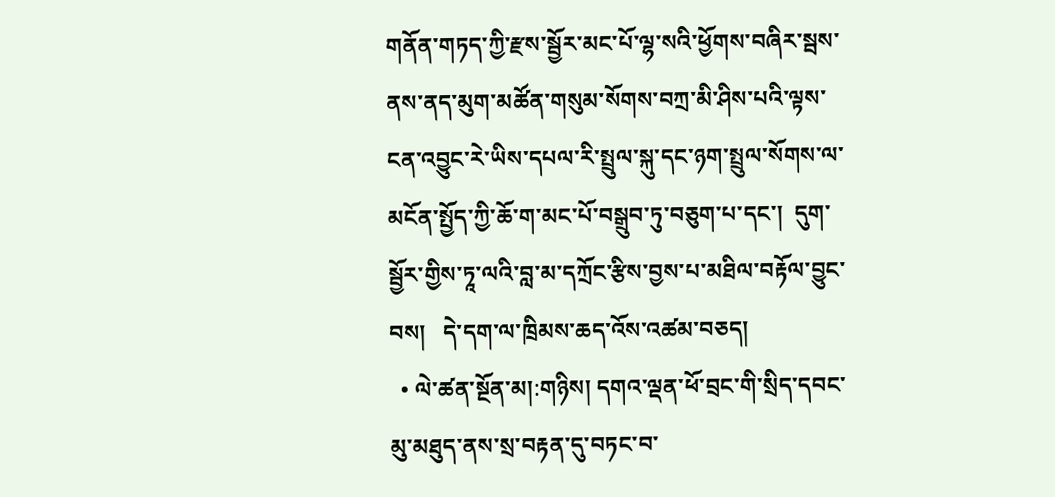གནོན་གཏད་ཀྱི་རྫས་སྦྱོར་མང་པོ་ལྷ་སའི་ཕྱོགས་བཞིར་སྦས་ནས་ནད་མུག་མཚོན་གསུམ་སོགས་བཀྲ་མི་ཤིས་པའི་ལྟས་ངན་འབྱུང་རེ་ཡིས་དཔལ་རི་སྤྲུལ་སྐུ་དང་ཉག་སྤྲུལ་སོགས་ལ་མངོན་སྤྱོད་ཀྱི་ཆོ་ག་མང་པོ་བསྒྲུབ་ཏུ་བཅུག་པ་དང་།  དུག་སྦྱོར་གྱིས་ཏཱ་ལའི་བླ་མ་དཀྲོང་རྩིས་བྱས་པ་མཐིལ་བརྟོལ་བྱུང་བས།   དེ་དག་ལ་ཁྲིམས་ཆད་འོས་འཚམ་བཅད།
  • ལེ་ཚན་སྔོན་མ།:གཉིས། དགའ་ལྡན་ཕོ་བྲང་གི་སྲིད་དབང་མུ་མཐུད་ནས་སྲ་བརྟན་དུ་བཏང་བ་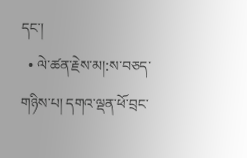དང་།
  • ལེ་ཚན་རྗེས་མ།:ས་བཅད་གཉིས་པ། དགའ་ལྡན་ཕོ་བྲང་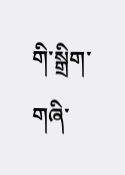གི་སྒྲིག་གཞི་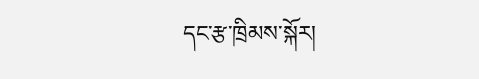དང་རྩ་ཁྲིམས་སྐོར།